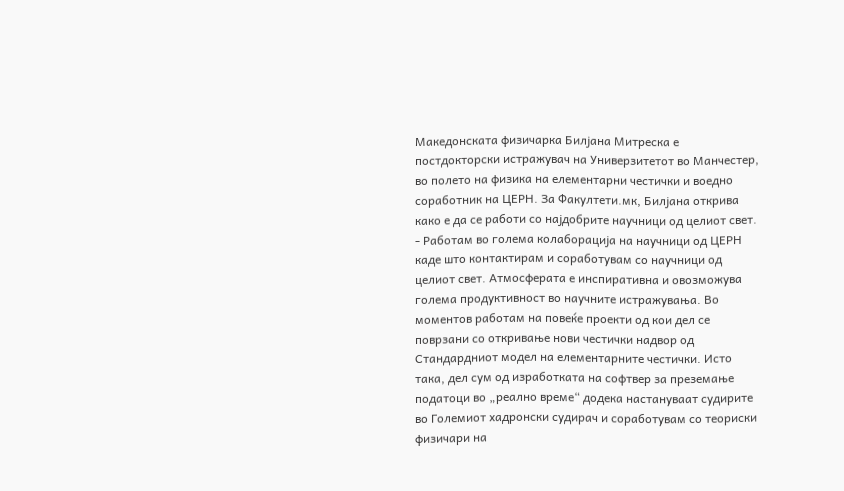Македонската физичарка Билјана Митреска е постдокторски истражувач на Универзитетот во Манчестер, во полето на физика на елементарни честички и воедно соработник на ЦЕРН. За Факултети.мк, Билјана открива како е да се работи со најдобрите научници од целиот свет.
- Работам во голема колаборација на научници од ЦЕРН каде што контактирам и соработувам со научници од целиот свет. Атмосферата е инспиративна и овозможува голема продуктивност во научните истражувања. Во моментов работам на повеќе проекти од кои дел се поврзани со откривање нови честички надвор од Стандардниот модел на елементарните честички. Исто така, дел сум од изработката на софтвер за преземање податоци во „реално време“ додека настануваат судирите во Големиот хадронски судирач и соработувам со теориски физичари на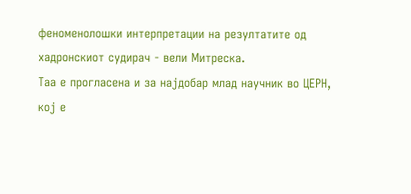феноменолошки интерпретации на резултатите од хадронскиот судирач - вели Митреска.
Таа е прогласена и за најдобар млад научник во ЦЕРН, кој е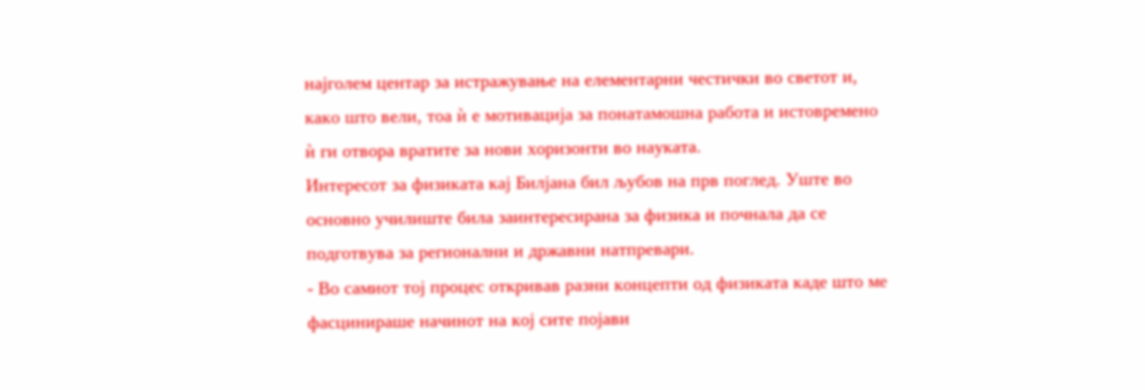најголем центар за истражување на елементарни честички во светот и, како што вели, тоа ѝ е мотивација за понатамошна работа и истовремено ѝ ги отвора вратите за нови хоризонти во науката.
Интересот за физиката кај Билјана бил љубов на прв поглед. Уште во основно училиште била заинтересирана за физика и почнала да се подготвува за регионални и државни натпревари.
- Во самиот тој процес откривав разни концепти од физиката каде што ме фасцинираше начинот на кој сите појави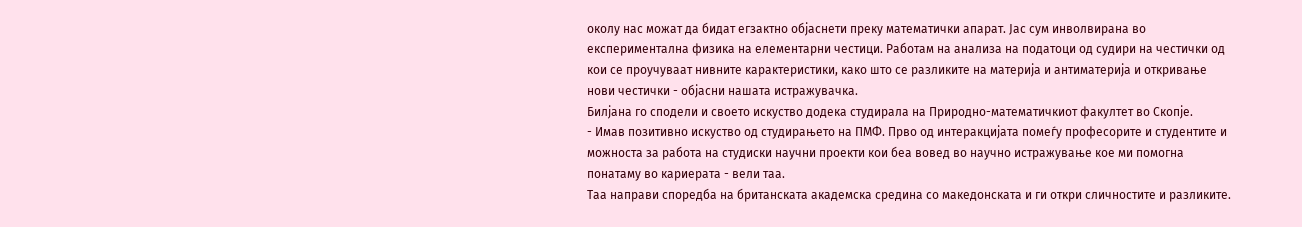околу нас можат да бидат егзактно објаснети преку математички апарат. Јас сум инволвирана во експериментална физика на елементарни честици. Работам на анализа на податоци од судири на честички од кои се проучуваат нивните карактеристики, како што се разликите на материја и антиматерија и откривање нови честички - објасни нашата истражувачка.
Билјана го сподели и своето искуство додека студирала на Природно-математичкиот факултет во Скопје.
- Имав позитивно искуство од студирањето на ПМФ. Прво од интеракцијата помеѓу професорите и студентите и можноста за работа на студиски научни проекти кои беа вовед во научно истражување кое ми помогна понатаму во кариерата - вели таа.
Таа направи споредба на британската академска средина со македонската и ги откри сличностите и разликите.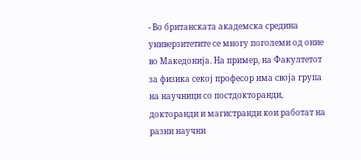- Во британската академска средина универзитетите се многу поголеми од оние во Македонија. На пример, на Факултетот за физика секој професор има своја група на научници со постдокторанди, докторанди и магистранди кои работат на разни научни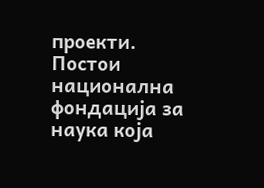проекти. Постои национална фондација за наука која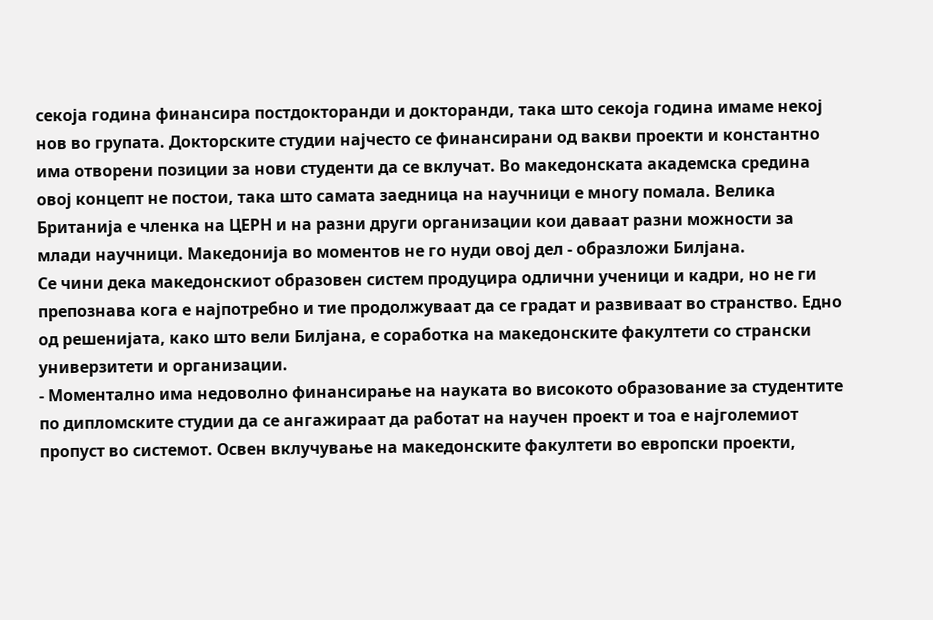секоја година финансира постдокторанди и докторанди, така што секоја година имаме некој нов во групата. Докторските студии најчесто се финансирани од вакви проекти и константно има отворени позиции за нови студенти да се вклучат. Во македонската академска средина овој концепт не постои, така што самата заедница на научници е многу помала. Велика Британија е членка на ЦЕРН и на разни други организации кои даваат разни можности за млади научници. Македонија во моментов не го нуди овој дел - образложи Билјана.
Се чини дека македонскиот образовен систем продуцира одлични ученици и кадри, но не ги препознава кога е најпотребно и тие продолжуваат да се градат и развиваат во странство. Едно од решенијата, како што вели Билјана, е соработка на македонските факултети со странски универзитети и организации.
- Моментално има недоволно финансирање на науката во високото образование за студентите по дипломските студии да се ангажираат да работат на научен проект и тоа е најголемиот пропуст во системот. Освен вклучување на македонските факултети во европски проекти,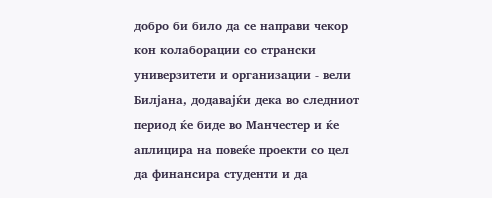добро би било да се направи чекор кон колаборации со странски универзитети и организации - вели Билјана, додавајќи дека во следниот период ќе биде во Манчестер и ќе аплицира на повеќе проекти со цел да финансира студенти и да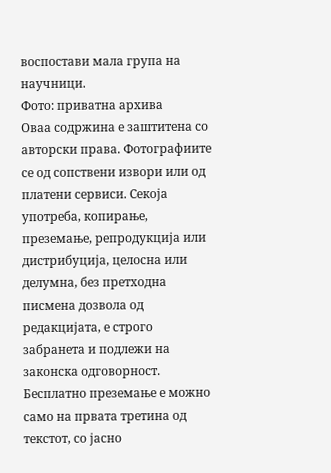воспостави мала група на научници.
Фото: приватна архива
Оваа содржина е заштитена со авторски права. Фотографиите се од сопствени извори или од платени сервиси. Секоја употреба, копирање, преземање, репродукција или дистрибуција, целосна или делумна, без претходна писмена дозвола од редакцијата, е строго забранета и подлежи на законска одговорност. Бесплатно преземање е можно само на првата третина од текстот, со јасно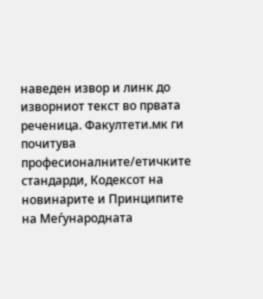наведен извор и линк до изворниот текст во првата реченица. Факултети.мк ги почитува професионалните/етичките стандарди, Кодексот на новинарите и Принципите на Меѓународната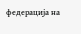федерација на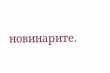новинарите.